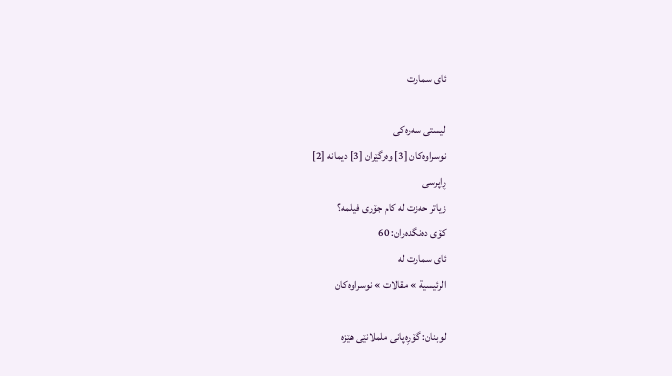ئاى سمارت

لیستى سه‌ره‌كى
نوسراوه‌كان [3] وه‌رگێران [3] دیمانه‌ [2]
ڕاپرسی
زیاتر حه‌زت له‌ كام جۆرى فیلمه‌؟
كۆى ده‌نگده‌ران: 60
ئاى سمارت له‌
الرئيسية » مقالات » نوسراوه‌كان

لوبنان: گۆرِه‌پانی ململانێی هێزه‌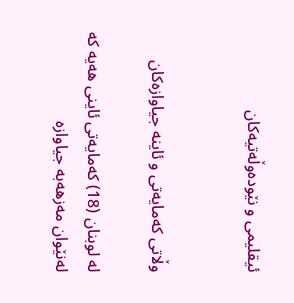ئیقلیمى و نێوده‌وڵه‌تیه‌كان


وڵاتى كه‌مایه‌تى و ئاینه‌ جیاوازه‌كان

له‌ لوبنان (18) كه‌مایه‌تى ئاینى هه‌یه‌ كه‌ له‌نێوان مه‌زهه‌به‌ جیاوازه‌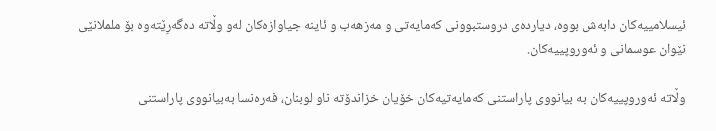ئیسلامییه‌كان دابه‌ش بووه‌، دیارده‌ى دروستبوونى كه‌مایه‌تی و مه‌زهه‌ب و ئاینه‌ جیاوازه‌كان له‌و وڵاته‌ ده‌گه‌رِێته‌وه‌ بۆ ململانێی نێوان عوسمانى و ئه‌وروپییه‌كان.

وڵاته‌ ئه‌وروپییه‌كان به‌ بیانووى پاراستنى كه‌مایه‌تیه‌كان خۆیان خزاندۆته‌ ناو لوبنان، فه‌ره‌نسا به‌بیانووى پاراستنى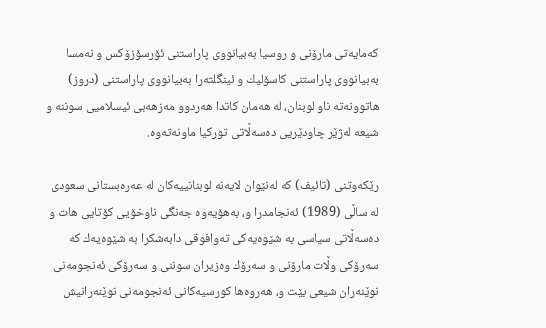كه‌مایه‌تى مارۆنی و روسیا به‌بیانووى پاراستنى ئۆرسۆزۆكس و نه‌مسا به‌بیانووى پاراستنى كاسۆلیك و ئینگلته‌را به‌بیانووى پاراستنى (دروز) هاتوونه‌ته‌ ناو لوبنان، له‌ هه‌مان كاتدا هه‌ردوو مه‌زهه‌بى ئیسلامیى سوننه‌ و شیعه‌ له‌ژێر چاودێریى ده‌سه‌ڵاتى توركیا ماونه‌ته‌وه‌.

رێكه‌وتنى (تائیف) كه‌ له‌نێوان لایه‌نه‌ لوبنانییه‌كان له‌ عه‌ره‌بستانى سعودى له‌ ساڵی (1989) ئه‌نجامدرا و، به‌هۆیه‌وه‌ جه‌نگى ناوخۆیی كۆتایی هات و ده‌سه‌ڵاتى سیاسی به‌ شێوه‌یه‌كى ته‌وافوقی دابه‌شكرا به‌ شێوه‌یه‌ك كه‌ سه‌رۆكى وڵات مارۆنى و سه‌رۆك وه‌زیران سوننى و سه‌رۆكى ئه‌نجومه‌نى نوێنه‌ران شیعی بێت و، هه‌روه‌ها كورسیه‌كانى ئه‌نجومه‌نى نوێنه‌رانیش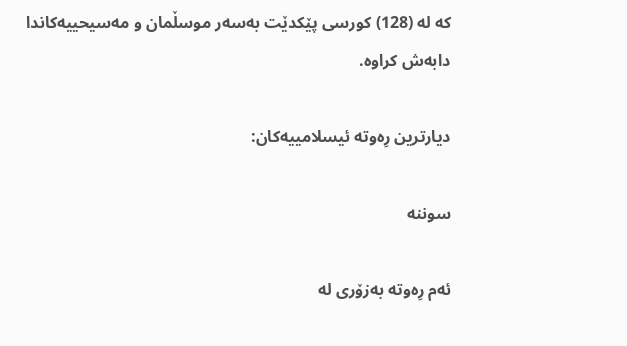كه‌ له‌ (128) كورسی پێكدێت به‌سه‌ر موسڵمان و مه‌سیحییه‌كاندا دابه‌ش كراوه‌.

دیارترین رِه‌وته‌ ئیسلامییه‌كان:

سوننه‌

ئه‌م رِه‌وته‌ به‌زۆرى له‌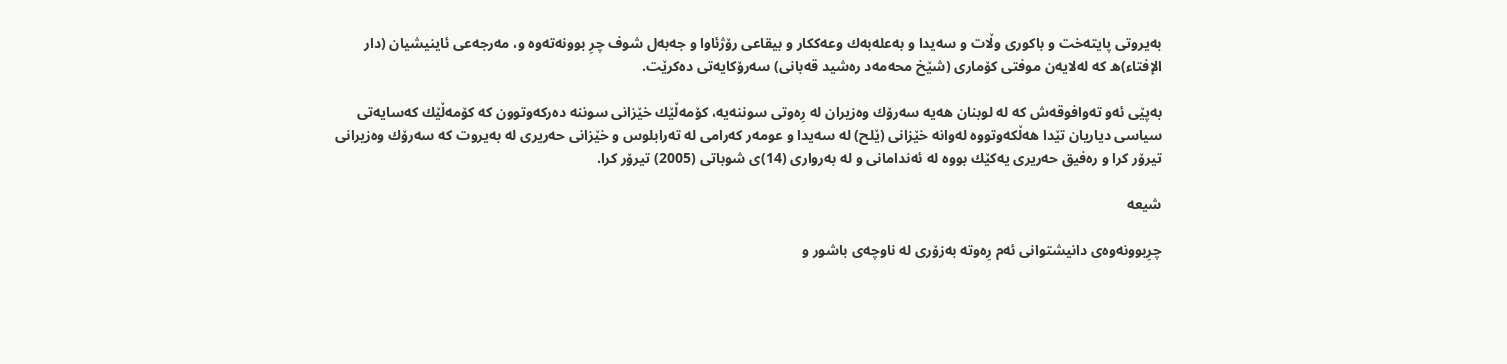به‌یروتى پایته‌خت و باكورى وڵات و سه‌یدا و به‌عله‌به‌ك وعه‌ككار و بیقاعی رۆژئاوا و جه‌به‌ل شوف چرِ بوونه‌ته‌وه‌ و، مه‌رجه‌عی ئاینیشیان (دار الإفتاء)ه‌ كه‌ له‌لایه‌ن موفتى كۆمارى (شێخ محه‌مه‌د ره‌شید قه‌بانى) سه‌رۆكایه‌تى ده‌كرێت.

به‌پێی ئه‌و ته‌وافوقه‌ش كه‌ له‌ لوبنان هه‌یه‌ سه‌رۆك وه‌زیران له‌ رِه‌وتى سوننه‌یه‌، كۆمه‌ڵێك خێزانى سوننه‌ ده‌ركه‌وتوون كه‌ كۆمه‌ڵێك كه‌سایه‌تى سیاسی دیاریان تێدا هه‌ڵكه‌وتووه‌ له‌وانه‌ خێزانى (ێلح) له‌ سه‌یدا و عومه‌ر كه‌رامى له‌ ته‌رابلوس و خێزانى حه‌ریرى له‌ به‌یروت كه‌ سه‌رۆك وه‌زیرانى تیرۆر كرا و ره‌فیق حه‌ریری یه‌كێك بووه‌ له‌ ئه‌ندامانى و له‌ به‌روارى (14)ی شوباتى (2005) تیرۆر كرا.

شیعه‌

چرِبوونه‌وه‌ى دانیشتوانى ئه‌م رِه‌وته‌ به‌زۆرى له‌ ناوچه‌ى باشور و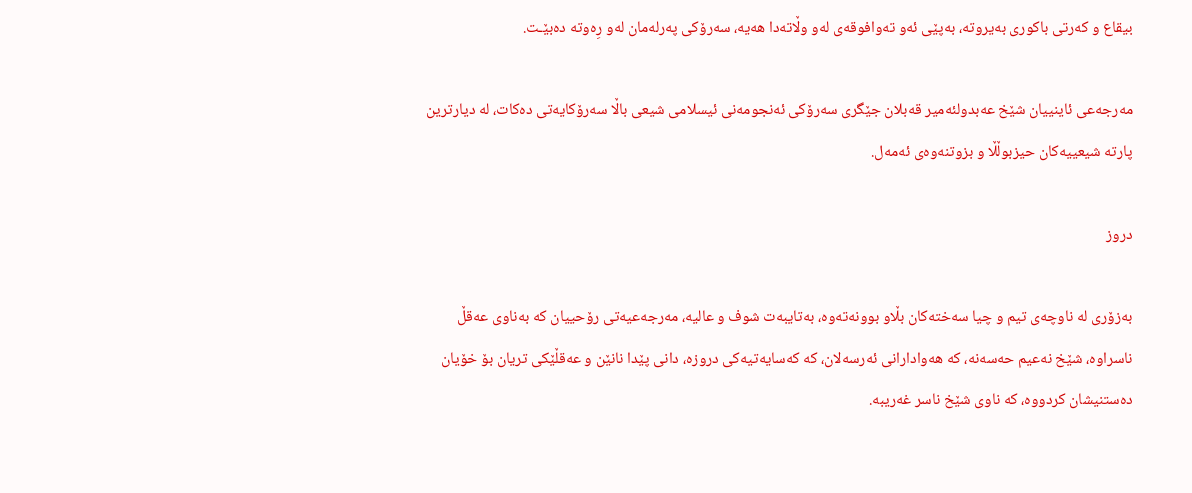بیقاع و كه‌رتى باكورى به‌یروته‌، به‌پێی ئه‌و ته‌وافوقه‌ى له‌و وڵاته‌دا هه‌یه‌، سه‌رۆكى په‌رله‌مان له‌و رِه‌وته‌ ده‌بێـت.

مه‌رجه‌عی ئاینییان شێخ عه‌بدولئه‌میر قه‌بلان جێگرى سه‌رۆكى ئه‌نجومه‌نى ئیسلامى شیعی باڵا سه‌رۆكایه‌تى ده‌كات، له‌ دیارترین پارته‌ شیعییه‌كان حیزبوڵڵا و بزوتنه‌وه‌ى ئه‌مه‌ل.

دروز

به‌زۆرى له‌ ناوچه‌ى تیم و چیا سه‌خته‌كان بڵاو بوونه‌ته‌وه‌، به‌تایبه‌ت شوف و عالیه‌، مه‌رجه‌عیه‌تى رۆحییان كه‌ به‌ناوى عه‌قڵ ناسراوه‌، شێخ نه‌عیم حه‌سه‌نه‌، كه‌ هه‌وادارانى ئه‌رسه‌لان، كه‌ كه‌سایه‌تیه‌كى دروزه‌، دانی پێدا نانێن و عه‌قڵێكى تریان بۆ خۆیان ده‌ستنیشان كردووه‌، كه‌ ناوى شێخ ناسر غه‌ریبه‌.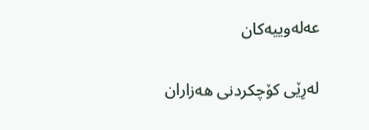عه‌له‌وییه‌كان

له‌رِێی كۆچكردنى هه‌زاران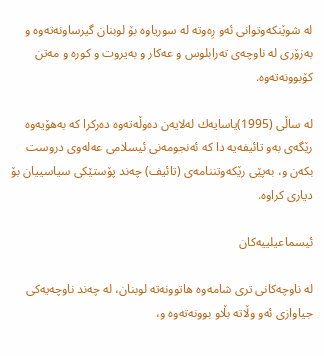له‌ شوێنكه‌وتوانى ئه‌و رِه‌وته‌ له‌ سوریاوه‌ بۆ لوبنان گیرساونه‌ته‌وه‌ و به‌زۆرى له‌ ناوچه‌ى ته‌رابلوس و عه‌كار و به‌یروت و كوره‌ و مه‌تن كۆبوونه‌ته‌وه‌.

له‌ ساڵی (1995)یاسایه‌ك له‌لایه‌ن ده‌وڵه‌ته‌وه‌ ده‌ركرا كه‌ به‌هۆیه‌وه‌ رێگه‌ی به‌و تائیفه‌یه‌ دا كه‌ ئه‌نجومه‌نى ئیسلامى عه‌له‌وى دروست بكه‌ن و، به‌پێی رێكه‌وتننامه‌ى (تائیف) چه‌ند پۆستێكى سیاسییان بۆ دیاری كراوه‌.

ئیسماعیلییه‌كان

له‌ ناوچه‌كانى ترى شامه‌وه‌ هاتوونه‌ته‌ لوبنان، له‌ چه‌ند ناوچه‌یه‌كى جیاوازى ئه‌و وڵاته‌ بڵاو بوونه‌ته‌وه‌ و،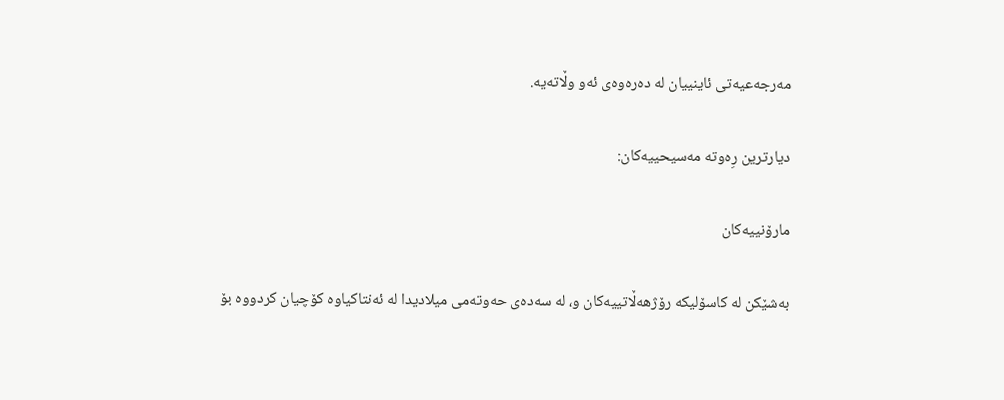مه‌رجه‌عیه‌تى ئاینییان له‌ ده‌ره‌وه‌ى ئه‌و وڵاته‌یه‌.

دیارترین رِه‌وته‌ مه‌سیحییه‌كان:

مارۆنییه‌كان

به‌شێكن له‌ كاسۆلیكه‌ رۆژهه‌ڵاتییه‌كان و، له‌ سه‌ده‌ى حه‌وته‌مى میلادیدا له‌ ئه‌نتاكیاوه‌ كۆچیان كردووه‌ بۆ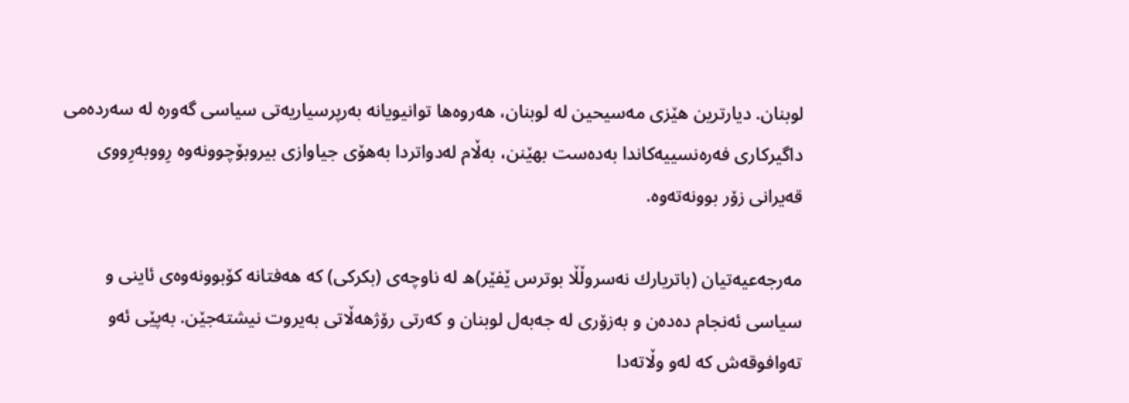لوبنان. دیارترین هێزى مه‌سیحین له‌ لوبنان، هه‌روه‌ها توانیویانه‌ به‌رپرسیاریه‌تى سیاسی گه‌وره‌ له‌ سه‌رده‌مى داگیركارى فه‌ره‌نسییه‌كاندا به‌ده‌ست بهێنن، به‌ڵام له‌دواتردا به‌هۆى جیاوازى بیروبۆچوونه‌وه‌ رِووبه‌رِووى قه‌یرانى زۆر بوونه‌ته‌وه‌.

مه‌رجه‌عیه‌تیان (باتریارك نه‌سروڵڵا بوترس ێفێر)ه‌ له‌ ناوچه‌ى (بكركى) كه‌ هه‌فتانه‌ كۆبوونه‌وه‌ى ئاینى و سیاسی ئه‌نجام ده‌ده‌ن و به‌زۆرى له‌ جه‌به‌ل لوبنان و كه‌رتى رۆژهه‌ڵاتى به‌یروت نیشته‌جێن. به‌پێی ئه‌و ته‌وافوقه‌ش كه‌ له‌و وڵاته‌دا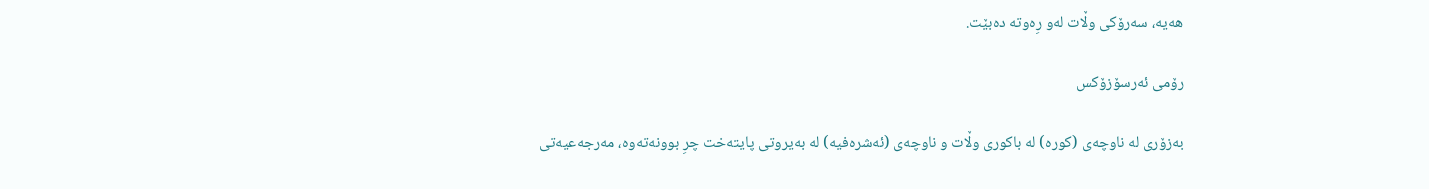هه‌یه‌، سه‌رۆكى وڵات له‌و رِه‌وته‌ ده‌بێت.

رۆمى ئه‌رسۆزۆكس

به‌زۆرى له‌ ناوچه‌ى (كوره‌) له‌ باكورى وڵات و ناوچه‌ى (ئه‌شره‌فیه‌) له‌ به‌یروتى پایته‌خت چرِ بوونه‌ته‌وه‌، مه‌رجه‌عیه‌تى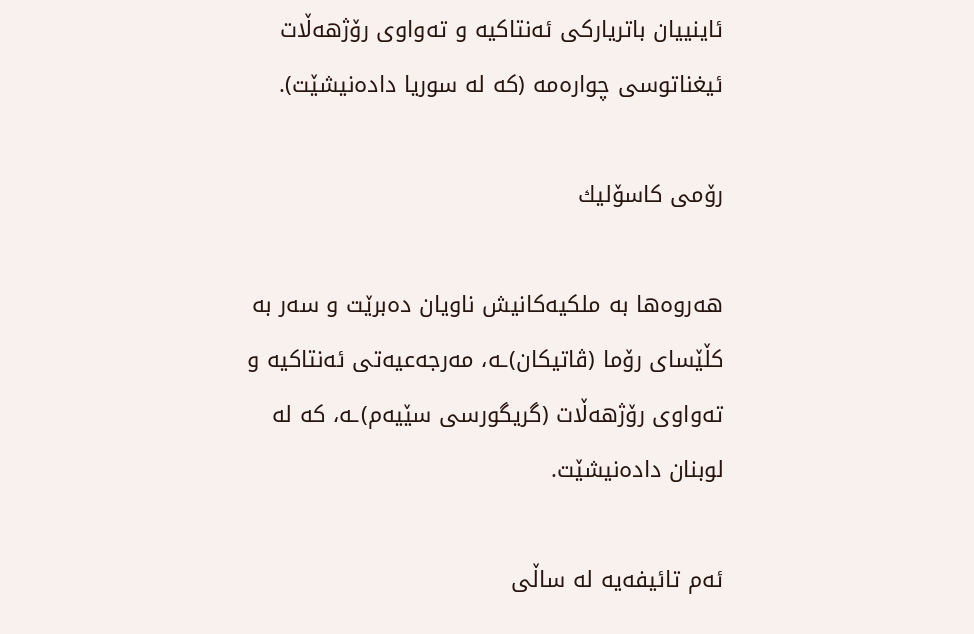ئاینییان باتریاركی ئه‌نتاكیه‌ و ته‌واوى رۆژهه‌ڵات ئیغناتوسی چواره‌مه‌ (كه‌ له‌ سوریا داده‌نیشێت).

رۆمى كاسۆلیك

هه‌روه‌ها به‌ ملكیه‌كانیش ناویان ده‌برێت و سه‌ر به‌ كڵێساى رۆما (ڤاتیكان)ـه‌، مه‌رجه‌عیه‌تى ئه‌نتاكیه‌ و ته‌واوى رۆژهه‌ڵات (گریگورسی سێیه‌م)ـه‌، كه‌ له‌ لوبنان داده‌نیشێت.

ئه‌م تائیفه‌یه‌ له‌ ساڵی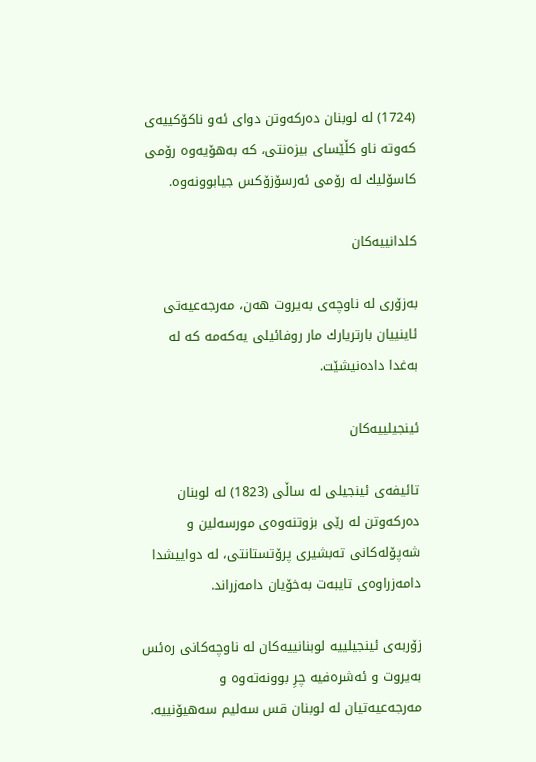(1724) له‌ لوبنان ده‌ركه‌وتن دواى ئه‌و ناكۆكییه‌ى كه‌وته‌ ناو كڵێساى بیزه‌نتى، كه‌ به‌هۆیه‌وه‌ رۆمى كاسۆلیك له‌ رۆمى ئه‌رسۆزۆكس جیابوونه‌وه‌.

كلدانییه‌كان

به‌زۆرى له‌ ناوچه‌ى به‌یروت هه‌ن، مه‌رجه‌عیه‌تى ئاینییان بارتریارك مار روفائیلی یه‌كه‌مه‌ كه‌ له‌ به‌غدا داده‌نیشێت.

ئینجیلییه‌كان

تائیفه‌ى ئینجیلی له‌ ساڵی (1823) له‌ لوبنان ده‌ركه‌وتن له‌ رێی بزوتنه‌وه‌ى مورسه‌لین و شه‌پۆله‌كانى ته‌بشیری پرۆتستانتى، له‌ دواییشدا دامه‌زراوه‌ى تایبه‌ت به‌خۆیان دامه‌زراند.

زۆربه‌ى ئینجیلییه‌ لوبنانییه‌كان له‌ ناوچه‌كانى ره‌ئس به‌یروت و ئه‌شره‌فیه‌ چرِ بوونه‌ته‌وه‌ و مه‌رجه‌عیه‌تیان له‌ لوبنان قس سه‌لیم سه‌هیۆنییه‌.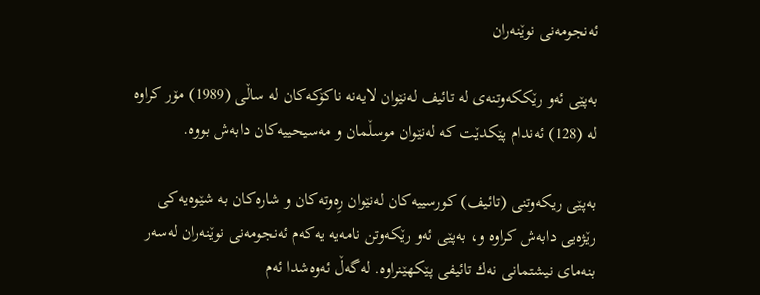ئه‌نجومه‌نى نوێنه‌ران

به‌پێی ئه‌و رێككه‌وتنه‌ى له‌ تائیف له‌نێوان لایه‌نه‌ ناكۆكه‌كان له‌ ساڵی (1989) مۆر كراوه‌ له‌ (128) ئه‌ندام پێكدێت كه‌ له‌نێوان موسڵمان و مه‌سیحییه‌كان دابه‌ش بووه‌.

به‌پێی ریكه‌وتنى (تائیف) كورسییه‌كان له‌نێوان رِه‌وته‌كان و شاره‌كان به‌ شێوه‌یه‌كى رێژه‌یی دابه‌ش كراوه‌ و، به‌پێی ئه‌و رێكه‌وتن نامه‌یه‌ یه‌كه‌م ئه‌نجومه‌نى نوێنه‌ران له‌سه‌ر بنه‌ماى نیشتمانى نه‌ك تائیفى پێكهێنراوه‌. له‌گه‌ڵ ئه‌وه‌شدا ئه‌م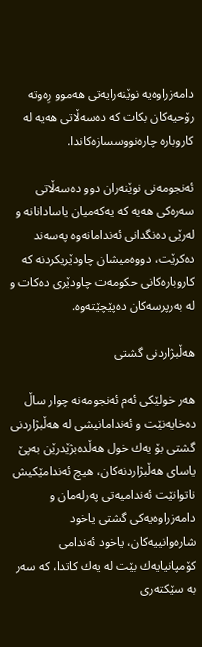دامه‌زراوه‌یه‌ نوێنه‌رایه‌تى هه‌موو رِه‌وته‌ رۆحیه‌كان بكات كه‌ ده‌سه‌ڵاتى هه‌یه‌ له‌ كاروباره‌ چاره‌نووسسازه‌كاندا.

ئه‌نجومه‌نى نوێنه‌ران دوو ده‌سه‌ڵاتى سه‌ره‌كى هه‌یه‌ كه‌ یه‌كه‌میان یاسادانانه‌ و له‌رێی ده‌نگدانى ئه‌ندامانه‌وه‌ په‌سه‌ند ده‌كرێت، دووه‌میشان چاودێریكردنه‌ كه‌ كاروباره‌كانى حكومه‌ت چاودێرى ده‌كات و له‌ به‌رپرسه‌كان ده‌پێچێته‌وه‌.

هه‌ڵبژاردنى گشتى

هه‌ر خولێكى ئه‌م ئه‌نجومه‌نه‌ چوار ساڵ ده‌خایه‌نێت و ئه‌ندامانیشی له‌ هه‌ڵبژاردنى گشتى بۆ یه‌ك خول هه‌ڵده‌بژێدرێن به‌پێ یاساى هه‌ڵبژاردنه‌كان، هیچ ئه‌ندامێكیش ناتوانێت ئه‌ندامیه‌تى په‌رله‌مان و دامه‌زراوه‌یه‌كى گشتى یاخود شاره‌وانییه‌كان، یاخود ئه‌ندامى كۆمپانیایه‌ك بێت له‌ یه‌ك كاتدا، كه‌ سه‌ر به‌ سێكته‌رى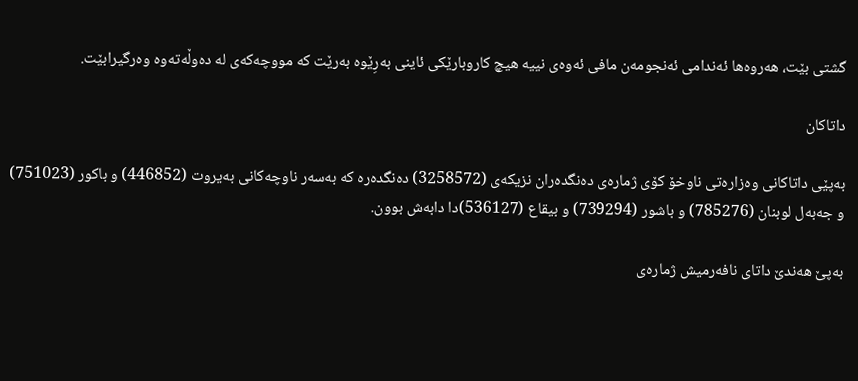گشتى بێت، هه‌روه‌ها ئه‌ندامى ئه‌نجومه‌ن مافى ئه‌وه‌ى نییه‌ هیچ كاروبارێكى ئاینى به‌رِێوه‌ به‌رێت كه‌ مووچه‌كه‌ى له‌ ده‌وڵه‌ته‌وه‌ وه‌رگیرابێت.

داتاكان

به‌پێی داتاكانى وه‌زاره‌تى ناوخۆ كۆى ژماره‌ى ده‌نگده‌ران نزیكه‌ى (3258572) ده‌نگده‌ره‌ كه‌ به‌سه‌ر ناوچه‌كانى به‌یروت (446852) و باكور (751023) و جه‌به‌ل لوبنان (785276) و باشور (739294) و بیقاع (536127)دا دابه‌ش بوون.

به‌پێ هه‌ندێ داتاى نافه‌رمیش ژماره‌ى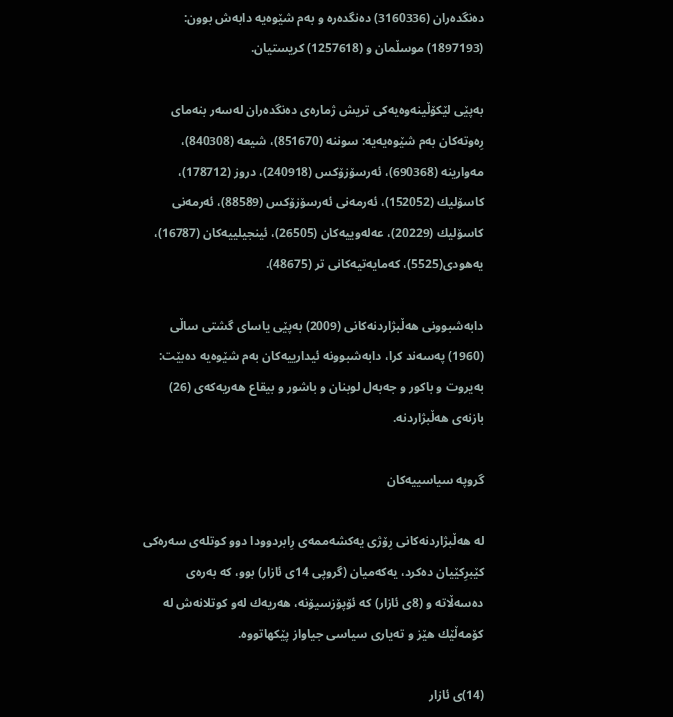ده‌نگده‌ران (3160336) ده‌نگده‌ره‌ و به‌م شێوه‌یه‌ دابه‌ش بوون: (1897193) موسڵمان و (1257618) كریستیان.

به‌پێی لێكۆڵینه‌وه‌یه‌كى تریش ژماره‌ى ده‌نگده‌ران له‌سه‌ر بنه‌ماى رِه‌وته‌كان به‌م شێوه‌یه‌یه‌: سوننه‌ (851670)، شیعه‌ (840308)، مه‌وارینه‌ (690368)، ئه‌رسۆزۆكس (240918)، دروز (178712)، كاسۆلیك (152052)، ئه‌رمه‌نى ئه‌رسۆزۆكس (88589)، ئه‌رمه‌نى كاسۆلیك (20229)، عه‌له‌وییه‌كان (26505)، ئینجیلییه‌كان (16787)، یه‌هودی(5525)، كه‌مایه‌تیه‌كانى تر (48675).

دابه‌شبوونى هه‌ڵبژاردنه‌كانى (2009) به‌پێی یاساى گشتى ساڵی (1960) په‌سه‌ند كرا، دابه‌شبوونه‌ ئیدارییه‌كان به‌م شێوه‌یه‌ ده‌بێت: به‌یروت و باكور و جه‌به‌ل لوبنان و باشور و بیقاع هه‌ریه‌كه‌ى (26) بازنه‌ى هه‌ڵبژاردنه‌.

گروپه‌ سیاسییه‌كان

له‌ هه‌ڵبژاردنه‌كانى رِۆژی یه‌كشه‌ممه‌ى رِابردوودا دوو كوتله‌ى سه‌ره‌كى كێبرِكێیان ده‌كرد، یه‌كه‌میان (گروپی 14ی ئازار) بوو، كه‌ به‌ره‌ى ده‌سه‌ڵاته‌ و (8ی ئازار) كه‌ ئۆپۆزسیۆنه‌، هه‌ریه‌ك له‌و كوتلانه‌ش له‌ كۆمه‌ڵێك هێز و ته‌یارى سیاسی جیاواز پێكهاتووه‌.

(14)ی ئازار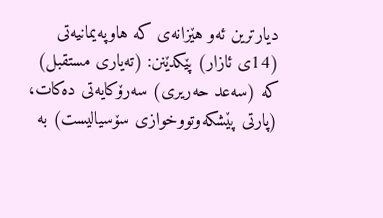دیارترین ئه‌و هێزانه‌ى كه‌ هاوپه‌یمانیه‌تى (14ى ئازار) پێكدێنن: (ته‌یارى مستقبل) كه‌ (سه‌عد حه‌ریرى) سه‌رۆكایه‌تى ده‌كات، (پارتى پێشكه‌وتووخوازى سۆسیالیست) به‌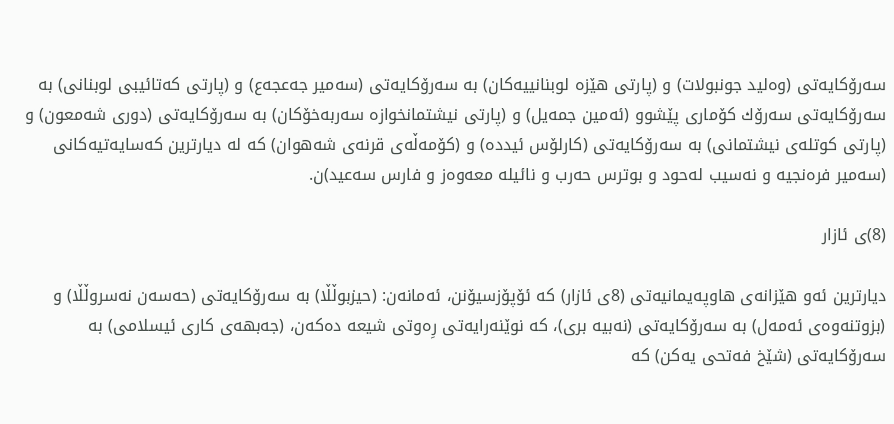سه‌رۆكایه‌تى (وه‌لید جونبولات) و (پارتى هێزه‌ لوبنانییه‌كان) به‌ سه‌رۆكایه‌تى (سه‌میر جه‌عجه‌ع) و (پارتى كه‌تائیبى لوبنانى) به‌ سه‌رۆكایه‌تى سه‌رۆك كۆمارى پێشوو (ئه‌مین جمه‌یل) و (پارتى نیشتمانخوازه‌ سه‌ربه‌خۆكان) به‌ سه‌رۆكایه‌تى (دورى شه‌معون) و (پارتى كوتله‌ى نیشتمانى) به‌ سه‌رۆكایه‌تى (كارلۆس ئیدده‌) و (كۆمه‌ڵه‌ى قرنه‌ى شه‌هوان) كه‌ له‌ دیارترین كه‌سایه‌تیه‌كانى (سه‌میر فره‌نجیه‌ و نه‌سیب له‌حود و بوترس حه‌رب و نائیله‌ معه‌وه‌ز و فارس سه‌عید)ن.

(8)ی ئازار

دیارترین ئه‌و هێزانه‌ى هاوپه‌یمانیه‌تى (8ی ئازار) كه‌ ئۆپۆزسیۆنن، ئه‌مانه‌ن: (حیزبوڵڵا) به‌ سه‌رۆكایه‌تى (حه‌سه‌ن نه‌سروڵڵا) و (بزوتنه‌وه‌ى ئه‌مه‌ل) به‌ سه‌رۆكایه‌تى (نه‌بیه‌ بری)، كه‌ نوێنه‌رایه‌تى رِه‌وتى شیعه‌ ده‌كه‌ن، (جه‌بهه‌ى كاری ئیسلامى) به‌ سه‌رۆكایه‌تى (شێخ فه‌تحی یه‌كن) كه‌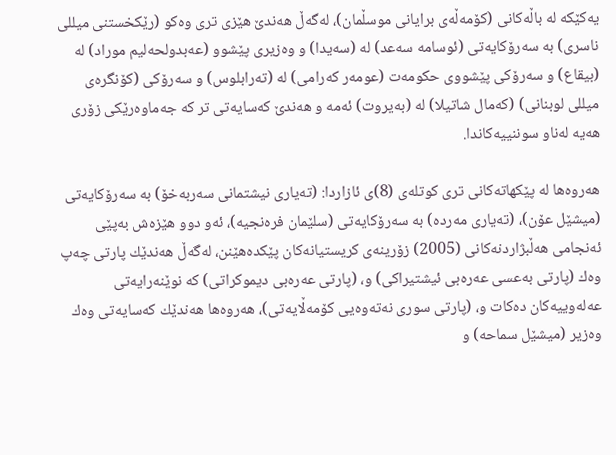یه‌كێكه‌ له‌ باڵه‌كانى (كۆمه‌ڵه‌ى برایانى موسڵمان)، له‌گه‌ڵ هه‌ندێ هێزى ترى وه‌كو (رێكخستنى میللی ناسرى) به‌ سه‌رۆكایه‌تى (ئوسامه‌ سه‌عد) له‌ (سه‌یدا) و وه‌زیرى پێشوو (عه‌بدولحه‌لیم موراد) له‌ (بیقاع) و سه‌رۆكى پێشووى حكومه‌ت (عومه‌ر كه‌رامی) له‌ (ته‌رابلوس) و سه‌رۆكى (كۆنگره‌ى میللی لوبنانى) (كه‌مال شاتیلا) له‌ (به‌یروت) ئه‌مه‌ و هه‌ندێ كه‌سایه‌تى تر كه‌ جه‌ماوه‌رێكى زۆرى هه‌یه‌ له‌ناو سوننییه‌كاندا.

هه‌روه‌ها له‌ پێكهاته‌كانى ترى كوتله‌ى (8)ی ئازاردا: (ته‌یارى نیشتمانى سه‌ربه‌خۆ) به‌ سه‌رۆكایه‌تى (میشێل عۆن)، (ته‌یارى مه‌رده‌) به‌ سه‌رۆكایه‌تى (سلێمان فره‌نجیه‌)، ئه‌و دوو هێزه‌ش به‌پێی ئه‌نجامی هه‌ڵبژاردنه‌كانى (2005) زۆرینه‌ى كریستیانه‌كان پێكده‌هێنن، له‌گه‌ڵ هه‌ندێك پارتى چه‌پ وه‌ك (پارتى به‌عسی عه‌ره‌بی ئیشتیراكى) و، (پارتى عه‌ره‌بی دیموكراتى) كه‌ نوێنه‌رایه‌تى عه‌له‌وییه‌كان ده‌كات و، (پارتى سورى نه‌ته‌وه‌یی كۆمه‌ڵایه‌تى)، هه‌روه‌ها هه‌ندێك كه‌سایه‌تى وه‌ك وه‌زیر (میشێل سماحه‌) و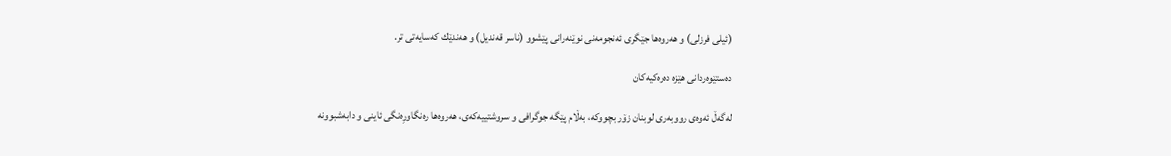(ئیلی فرزلی) و هه‌روه‌ها جێگرى ئه‌نجومه‌نى نوێنه‌رانى پێشوو (ناسر قه‌ندیل) و هه‌ندێك كه‌سایه‌تى تر.

ده‌ستێوه‌ردانى هێزه‌ ده‌ره‌كیه‌كان

له‌گه‌ڵ ئه‌وه‌ى رووبه‌رى لوبنان زۆر بچووكه‌، به‌ڵام پێگه‌ جوگرافی و سروشتییه‌كه‌ى، هه‌روه‌ها ره‌نگاورِه‌نگى ئاینى و دابه‌شبوونه‌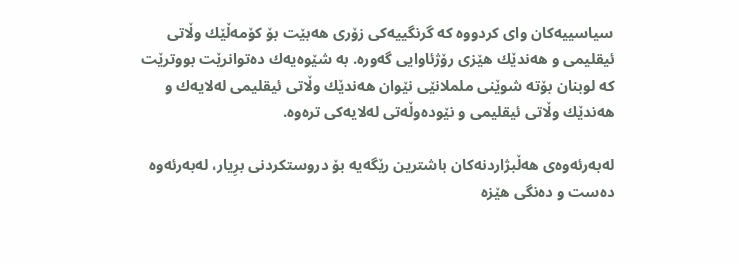سیاسییه‌كان واى كردووه‌ كه‌ گرنگییه‌كى زۆرى هه‌بێت بۆ كۆمه‌ڵێك وڵاتى ئیقلیمى و هه‌ندێك هێزى رۆژئاوایی گه‌وره‌. به‌ شێوه‌یه‌ك ده‌توانرێت بووترێت كه‌ لوبنان بۆته‌ شوێنى ململانێی نێوان هه‌ندێك وڵاتى ئیقلیمى له‌لایه‌ك و هه‌ندێك وڵاتى ئیقلیمى و نێوده‌وڵه‌تى له‌لایه‌كى تره‌وه‌.

له‌به‌رئه‌وه‌ى هه‌ڵبژاردنه‌كان باشترین رێگه‌یه‌ بۆ دروستكردنى برِیار، له‌به‌رئه‌وه‌ ده‌ست و ده‌نگى هێزه‌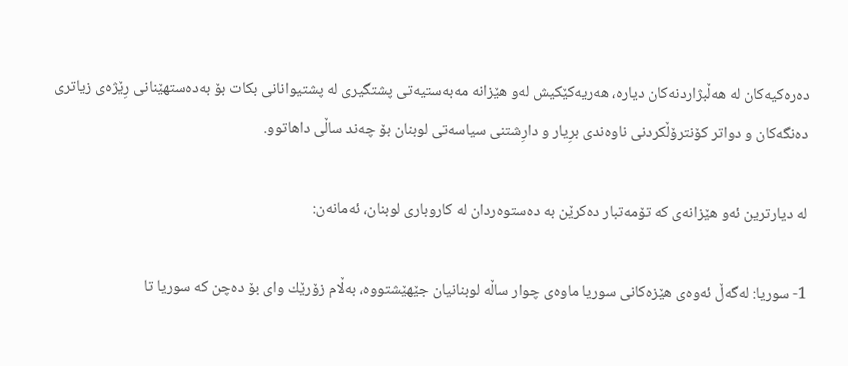ده‌ره‌كیه‌كان له‌ هه‌ڵبژاردنه‌كان دیاره‌، هه‌ریه‌كێكیش له‌و هێزانه‌ مه‌به‌ستیه‌تى پشتگیرى له‌ پشتیوانانى بكات بۆ به‌ده‌ستهێنانى رِێژه‌ى زیاترى ده‌نگه‌كان و دواتر كۆنترۆڵكردنى ناوه‌ندى برِیار و دارِشتنى سیاسه‌تى لوبنان بۆ چه‌ند ساڵی داهاتوو.

له‌ دیارترین ئه‌و هێزانه‌ى كه‌ تۆمه‌تبار ده‌كرێن به‌ ده‌ستوه‌ردان له‌ كاروبارى لوبنان، ئه‌مانه‌ن:

1- سوریا: له‌گه‌ڵ ئه‌وه‌ى هێزه‌كانى سوریا ماوه‌ى چوار ساڵه‌ لوبنانیان جێهێشتووه‌، به‌ڵام زۆرێك واى بۆ ده‌چن كه‌ سوریا تا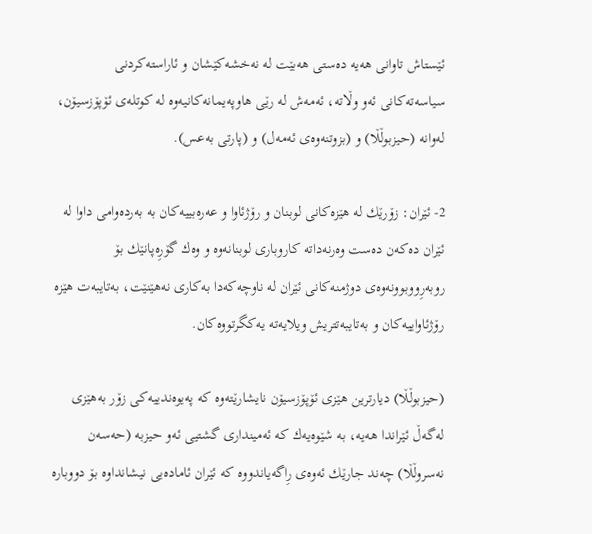ئێستاش تاوانى هه‌یه‌ ده‌ستى هه‌بێت له‌ نه‌خشه‌كێشان و ئاراسته‌كردنى سیاسه‌ته‌كانى ئه‌و وڵاته‌، ئه‌مه‌ش له‌ رێی هاوپه‌یمانه‌كانیه‌وه‌ له‌ كوتله‌ى ئۆپۆزسیۆن، له‌وانه‌ (حیزبوڵڵا) و (بزوتنه‌وه‌ى ئه‌مه‌ل) و (پارتى به‌عس).

2- ئێران: زۆرێك له‌ هێزه‌كانى لوبنان و رۆژئاوا و عه‌ره‌بییه‌كان به‌ به‌رده‌وامى داوا له‌ ئێران ده‌كه‌ن ده‌ست وه‌رنه‌داته‌ كاروبارى لوبنانه‌وه‌ و وه‌ك گۆرِه‌پانێك بۆ روبه‌رِووبوونه‌وه‌ى دوژمنه‌كانى ئێران له‌ ناوچه‌كه‌دا به‌كارى نه‌هێنێت، به‌تایبه‌ت هێزه‌ رۆژئاواییه‌كان و به‌تایبه‌تتریش ویلایه‌ته‌ یه‌كگرتووه‌كان.

(حیزبوڵڵا) دیارترین هێزى ئۆپۆزسیۆن نایشارێته‌وه‌ كه‌ په‌یوه‌ندییه‌كى زۆر به‌هێزى له‌گه‌ڵ ئێراندا هه‌یه‌، به‌ شێوه‌یه‌ك كه‌ ئه‌میندارى گشتیى ئه‌و حیزبه‌ (حه‌سه‌ن نه‌سروڵڵا) چه‌ند جارێك ئه‌وه‌ى رِاگه‌یاندووه‌ كه‌ ئێران ئاماده‌یی نیشانداوه‌ بۆ دووباره‌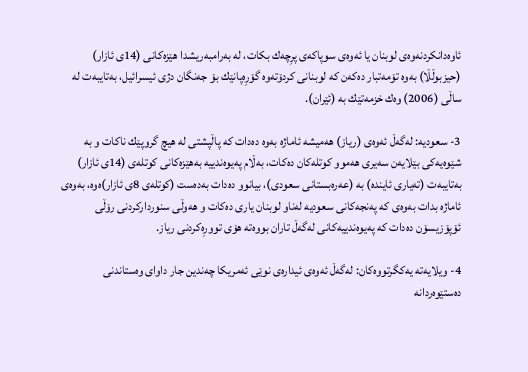ئاوه‌دانكردنه‌وه‌ى لوبنان یا ئه‌وه‌ى سوپاكه‌ى پرِچه‌ك بكات، له‌ به‌رامبه‌ریشدا هێزه‌كانى (14ی ئازار) (حیزبوڵڵا) به‌وه‌ تۆمه‌تبار ده‌كه‌ن كه‌ لوبنانى كردۆته‌وه‌ گۆرِه‌پانێك بۆ جه‌نگان دژی ئیسرائیل، به‌تایبه‌ت له‌ ساڵی (2006) وه‌ك خزمه‌تێك به‌ (ئێران).

3- سعودیه‌: له‌گه‌ڵ ئه‌وه‌ى (ریاز) هه‌میشه‌ ئاماژه‌ به‌وه‌ ده‌دات كه‌ پاڵپشتى له‌ هیچ گروپێك ناكات و به‌ شێوه‌یه‌كى بێلایه‌ن سه‌یرى هه‌موو كوتله‌كان ده‌كات، به‌ڵام په‌یوه‌ندییه‌ به‌هێزه‌كانى كوتله‌ى (14ی ئازار) به‌تایبه‌ت (ته‌یارى ئاینده‌) به‌ (عه‌ره‌بستانى سعودى)، بیانوو ده‌دات به‌ده‌ست (كوتله‌ى 8ی ئازار)ه‌وه‌، به‌وه‌ى ئاماژه‌ بدات به‌وه‌ى كه‌ په‌نجه‌كانى سعودیه‌ له‌ناو لوبنان یاری ده‌كات و هه‌وڵی سنورداركردنى رۆڵی ئۆپۆزیسۆن ده‌دات كه‌ په‌یوه‌ندییه‌كانى له‌گه‌ڵ تاران بووه‌ته‌ هۆى توورِه‌كردنى ریاز.

4- ویلایه‌ته‌ یه‌كگرتووه‌كان: له‌گه‌ڵ ئه‌وه‌ى ئیداره‌ى نوێی ئه‌مریكا چه‌ندین جار داواى وه‌ستاندنى ده‌ستێوه‌ردانه‌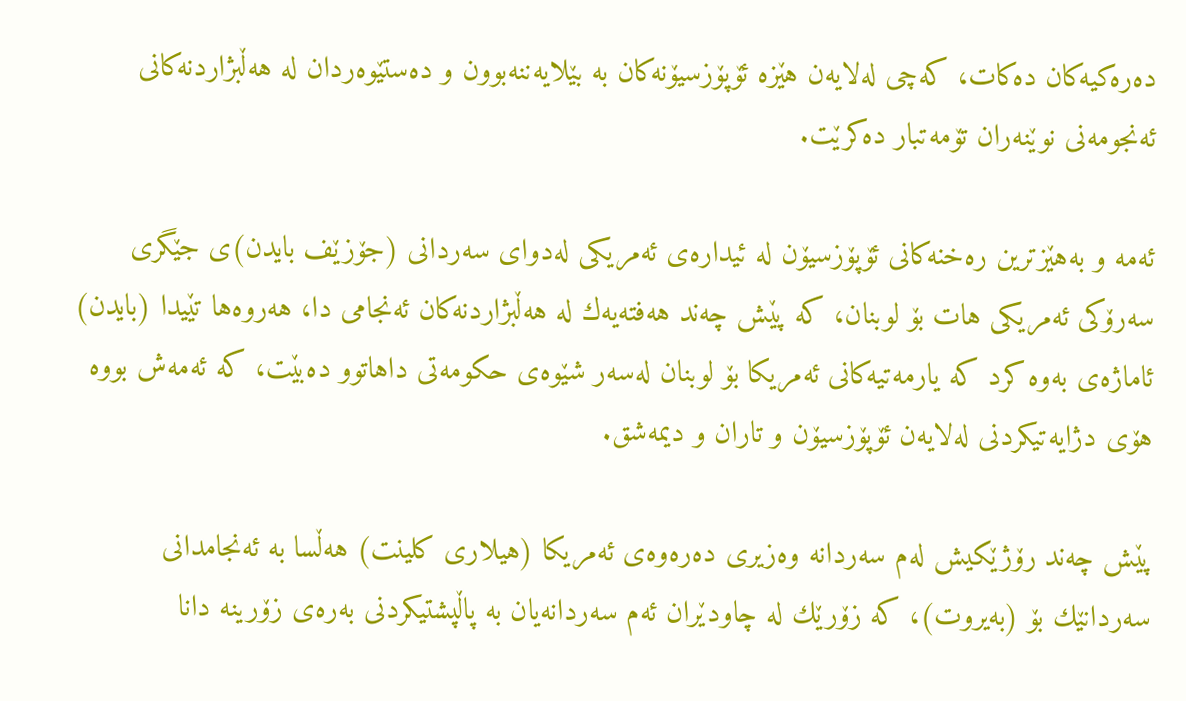ده‌ره‌كیه‌كان ده‌كات، كه‌چی له‌لایه‌ن هێزه‌ ئۆپۆزسیۆنه‌كان به‌ بێلایه‌ننه‌بوون و ده‌ستێوه‌ردان له‌ هه‌ڵبژاردنه‌كانی ئه‌نجومه‌نى نوێنه‌ران تۆمه‌تبار ده‌كرێت.

ئه‌مه‌ و به‌هێزترین ره‌خنه‌كانى ئۆپۆزسیۆن له‌ ئیداره‌ى ئه‌مریكى له‌دواى سه‌ردانى (جۆزێف بایدن)ی جێگرى سه‌رۆكى ئه‌مریكى هات بۆ لوبنان، كه‌ پێش چه‌ند هه‌فته‌یه‌ك له‌ هه‌ڵبژاردنه‌كان ئه‌نجامی دا، هه‌روه‌ها تێیدا (بایدن) ئاماژه‌ى به‌وه‌ كرد كه‌ یارمه‌تیه‌كانى ئه‌مریكا بۆ لوبنان له‌سه‌ر شێوه‌ى حكومه‌تى داهاتوو ده‌بێت، كه‌ ئه‌مه‌ش بووه‌ هۆى دژایه‌تیكردنى له‌لایه‌ن ئۆپۆزسیۆن و تاران و دیمه‌شق.

پێش چه‌ند رۆژێكیش له‌م سه‌ردانه‌ وه‌زیرى ده‌ره‌وه‌ى ئه‌مریكا (هیلارى كلینت) هه‌ڵسا به‌ ئه‌نجامدانى سه‌ردانێك بۆ (به‌یروت)، كه‌ زۆرێك له‌ چاودێران ئه‌م سه‌ردانه‌یان به‌ پاڵپشتیكردنى به‌ره‌ى زۆرینه‌ دانا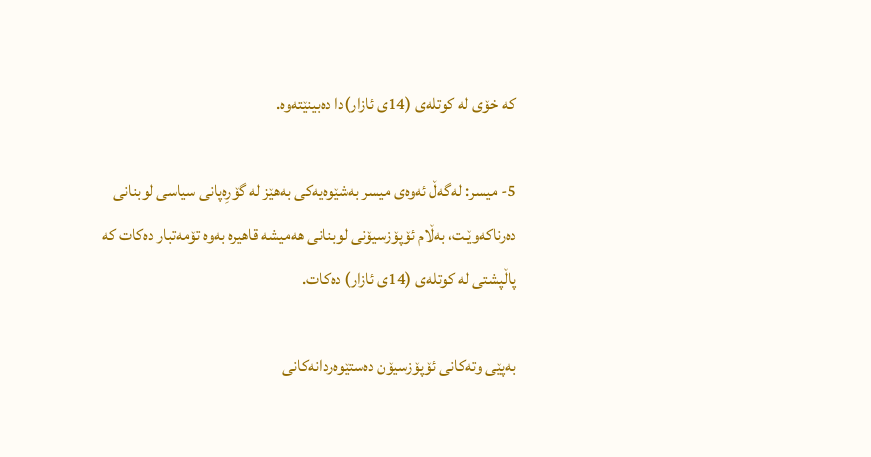كه‌ خۆى له‌ كوتله‌ى (14ی ئازار)دا ده‌بینێته‌وه‌.

5- میسر: له‌گه‌ڵ ئه‌وه‌ى میسر به‌شێوه‌یه‌كى به‌هێز له‌ گۆرِه‌پانى سیاسی لوبنانى ده‌رناكه‌وێـت، به‌ڵام ئۆپۆزسیۆنى لوبنانى هه‌میشه‌ قاهیره‌ به‌وه‌ تۆمه‌تبار ده‌كات كه‌ پاڵپشتى له‌ كوتله‌ى (14ی ئازار) ده‌كات.

به‌پێی وته‌كانى ئۆپۆزسیۆن ده‌ستێوه‌ردانه‌كانى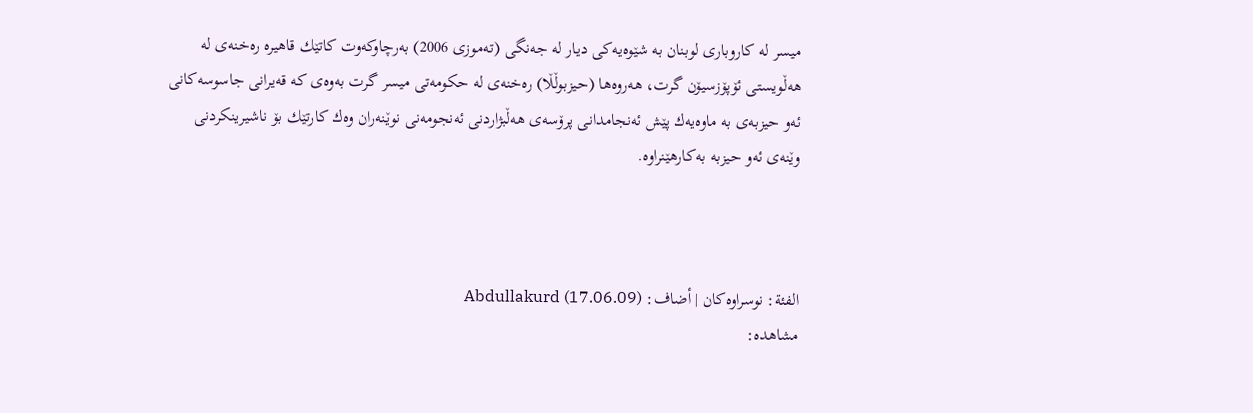میسر له‌ كاروبارى لوبنان به‌ شێوه‌یه‌كى دیار له‌ جه‌نگى (ته‌موزى 2006) به‌رچاوكه‌وت كاتێك قاهیره‌ ره‌خنه‌ى له‌ هه‌ڵویستى ئۆپۆزسیۆن گرت، هه‌روه‌ها (حیزبوڵڵا) ره‌خنه‌ى له‌ حكومه‌تى میسر گرت به‌وه‌ى كه‌ قه‌یرانى جاسوسه‌كانى ئه‌و حیزبه‌ى به‌ ماوه‌یه‌ك پێش ئه‌نجامدانى پرۆسه‌ى هه‌ڵبژاردنى ئه‌نجومه‌نى نوێنه‌ران وه‌ك كارتێك بۆ ناشیرینكردنى وێنه‌ى ئه‌و حیزبه‌ به‌كارهێنراوه‌.



الفئة: نوسراوه‌كان | أضاف: Abdullakurd (17.06.09)
مشاهده: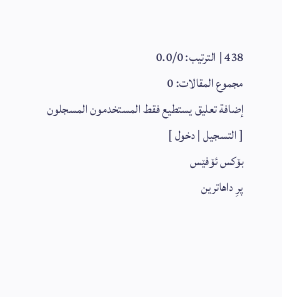438 | الترتيب: 0.0/0
مجموع المقالات: 0
إضافة تعليق يستطيع فقط المستخدمون المسجلون
[ التسجيل | دخول ]
بۆكس ئۆفێس
پرِ داهاترین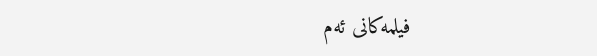فیلمه‌كانى ئه‌م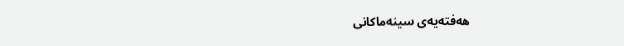هه‌فته‌یه‌ى سینه‌ماكانى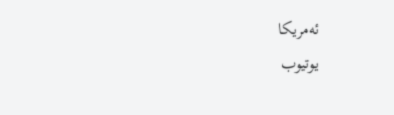ئه‌مریكا
يوتيوب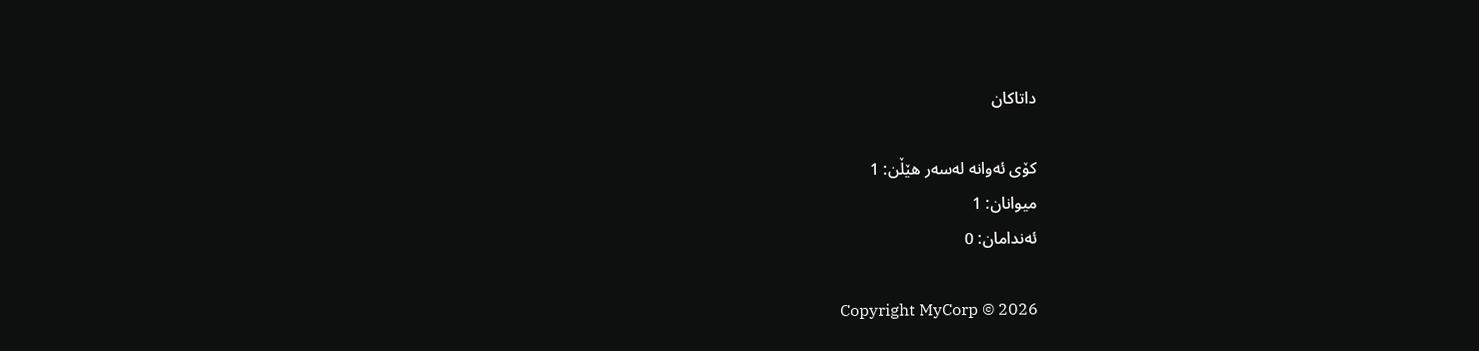داتاكان

کۆى ئەوانە لەسەر هێڵن: 1
میوانان: 1
ئەندامان: 0

Copyright MyCorp © 2026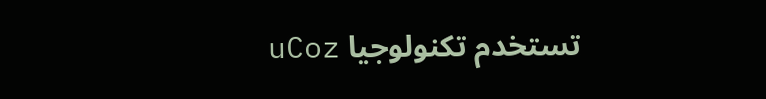تستخدم تكنولوجيا uCoz